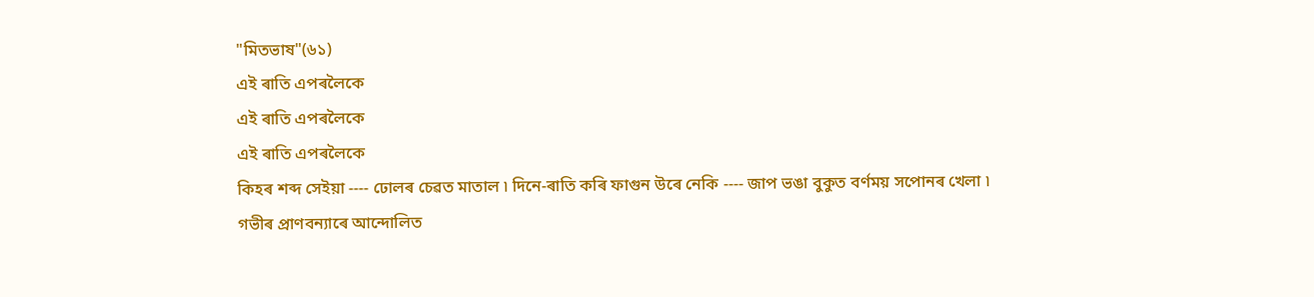"মিতভাষ"(৬১)
এই ৰাতি এপৰলৈকে
এই ৰাতি এপৰলৈকে
এই ৰাতি এপৰলৈকে
কিহৰ শব্দ সেইয়া ---- ঢোলৰ চেৱত মাতাল ৷ দিনে-ৰাতি কৰি ফাগুন উৰে নেকি ---- জাপ ভঙা বুকুত বৰ্ণময় সপোনৰ খেলা ৷
গভীৰ প্ৰাণবন্যাৰে আন্দোলিত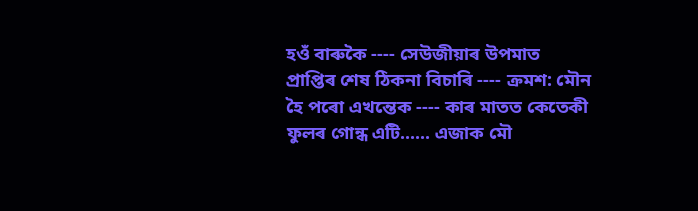হওঁ বাৰুকৈ ---- সেউজীয়াৰ উপমাত
প্ৰাপ্তিৰ শেষ ঠিকনা বিচাৰি ---- ক্ৰমশ: মৌন হৈ পৰো এখন্তেক ---- কাৰ মাতত কেতেকী ফুলৰ গোন্ধ এটি...... এজাক মৌ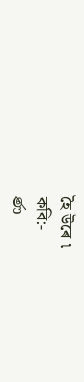হৈ উৰে ৷
কবি:-
ණ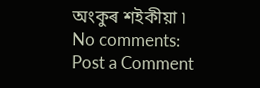অংকুৰ শইকীয়া ৷
No comments:
Post a Comment